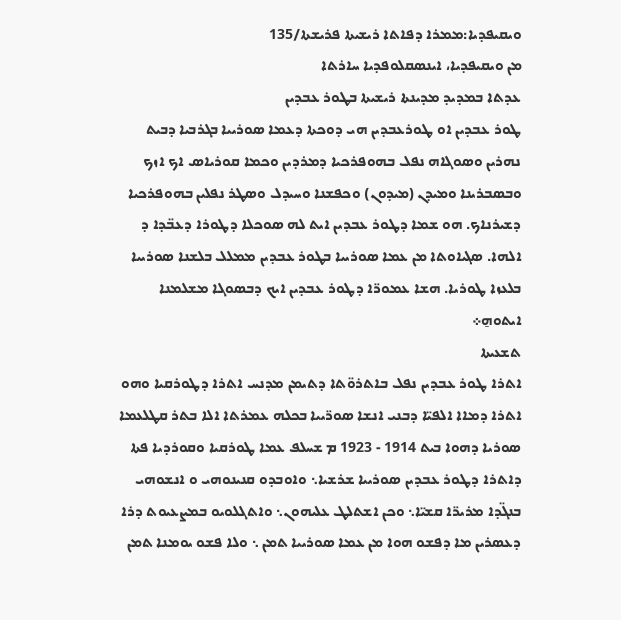ܘܝܩܝܦܕܝܐ:ܡܡܪܐ ܕܦܐܬܐ ܪܝܫܝܬܐ ܦܪܝܫܬܐ/135
ܡܢ ܘܝܩܝܦܕܝܐ، ܐܝܢܣܩܠܘܦܕܝܐ ܚܐܪܬܐ
ܥܕܬܐ ܒܡܕܝܕ ܡܕܝܢܬܐ ܪܝܫܝܬܐ ܒܛܘܪ ܥܒܕܝܢ
ܛܘܪ ܥܒܕܝܢ ܐܘ ܛܘܪܥܒܕܝܢ ܗܝ ܕܘܟܬܐ ܕܥܡܐ ܣܘܪܝܝܐ ܒܓܪܒܝܐ ܕܒܝܬ ܢܗܪܝܢ ܘܣܘܓܐܗ ܢܦܠ ܒܗܘܦܪܟܝܐ ܕܡܪܕܝܢ ܘܟܡܐ ܩܘܪܝܐܣ ܐܟ ܐܙܟ ܘܒܣܒܪܝܢܐ ܘܡܝܕܢ (ܡܝܕܘܢ) ܘܟܦܫܢܐ ܘܚܝܕܠ ܘܣܛܪ ܢܦܠܝܢ ܒܗܘܦܪܟܝܐ ܕܫܝܪܢܐܟ. ܗܘ ܫܡܐ ܕܛܘܪ ܥܒܕܝܢ ܐܝܬ ܠܗ ܣܘܟܠܐ ܕܛܘܪܐ ܕܥܒ̈ܕܐ ܕ ܐܠܗܐ. ܣܓܝܐܘܬܐ ܡܢ ܥܡܐ ܣܘܪܝܝܐ ܒܛܘܪ ܥܒܕܝܢ ܡܡܠܠ ܒܠܫܢܐ ܣܘܪܝܝܐ ܒܠܥܙܐ ܛܘܪܝܐ. ܗܫܐ ܥܡܘܪ̈ܐ ܕܛܘܪ ܥܒܕܝܢ ܐܝܟ ܕܒܣܘܓܐ ܡܫܠܡܢܐ ܐܝܬܘܗ̱܀
ܬܫܥܝܬܐ
ܐܬܪܐ ܛܘܪ ܥܒܕܝܢ ܢܦܠ ܒܐܬܪܘ̈ܬܐ ܕܬܝܡܢ ܡܕܢܚ ܐܬܪܐ ܕܛܘܪܩܝܐ ܘܗܘ ܐܬܪܐ ܕܡܐܐ ܐܠܦܝ̈ܐ ܕܒܢܝ ܐܢܫܐ ܣܘܪ̈ܝܝܐ ܒܟܠܗ ܥܡܪܬܐ ܐܠܐ ܒܬܪ ܩܛܠܥܡܐ ܣܘܪܝܐ ܕܗܘܐ ܒܝܬ 1914 - 1923 ܡ ܫܚܠܦ ܥܡܐ ܛܘܪܩܝܐ ܘܩܘܪܕܝܐ ܦܬܐ ܕܐܬܪܐ ܕܛܘܪ ܥܒܕܝܢ ܣܘܪܝܝܐ ܫܪܫܝܐ܆ ܘܐܘܒܕܘ ܩܢܝܢܘܗܝ ܘ ܐܢܫܘܗܝ ܒܢܓ̈ܕܐ ܡܪܝܪ̈ܐ ܩܫܝ̈ܐ܆ ܘܟܢ ܐܫܬܠܛ ܥܠܝܗܘܢ܆ ܘܐܬܓܠܘܝܘ ܒܡܨܥܝܘܬ ܕܪܐ ܕܥܣܪܝܢ ܡܐ ܕܦܫܘ ܗܘܐ ܡܢ ܥܡܐ ܣܘܪܝܝܐ ܬܡܢ ܆ ܘܠܐ ܦܫܘ ܝܘܡܢܐ ܬܡܢ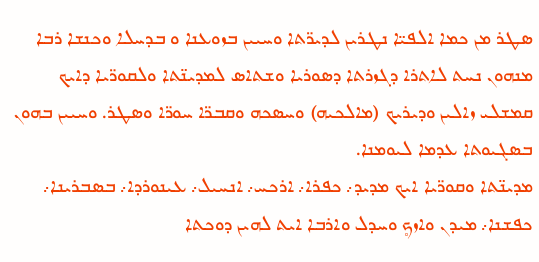ܣܛܪ ܡܢ ܟܡܐ ܐܠܦܝ̈ܐ ܢܛܪܝܢ ܠܕܝܪ̈ܬܐ ܘܚܝܝܢ ܒܙܘܥܢܐ ܘ ܒܕܚܠܐ ܘܟܢܫܐ ܪܒܐ ܡܢܗܘܢ ܢܚܬ ܠܐܬܪܐ ܕܓܙܪܬܐ ܕܣܘܪܝܐ ܘܫܬܐܣ ܠܡܕܝܢ̈ܬܐ ܘܠܩܘܪ̈ܝܐ ܕܐܝܟ ܩܡܫܠܝ ܙܐܠܝܢ ܘܕܝܪܝܟ (ܡܐܠܟܝܗ) ܘܚܣܟܗ ܘܩܒܪ̈ܐ ܚܘܪ̈ܐ ܘܣܛܪ. ܘܚܝܝܢ ܒܗܘܢ ܒܣܓܝܘܬܐ ܥܕܡܐ ܠܝܘܡܢܐ.
ܡܕܝܢ̈ܬܐ ܘܩܘܪ̈ܝܐ ܐܝܟ ܡܕܝܕ܇ ܟܦܪܐ܇ ܐܪܟܚ܇ ܐܢܚܝܠ܇ ܥܝܢܘܪܕܐ܇ ܒܣܒܪܝܢܐ܇ ܟܦܫܢܐ܇ ܡܝܕܢ ܘܐܙܟ̥ ܘܚܕܠ ܘܐܪܒܐ ܐܝܬ ܠܗܝܢ ܕܘܟܬܐ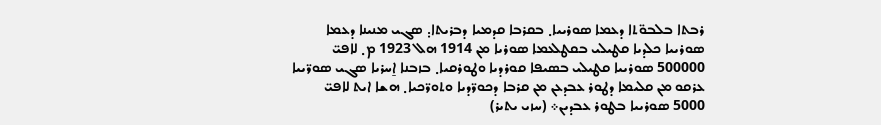ܪܒܬܐ ܒܠܒܘ̈ܬܐ ܕܥܡܐ ܣܘܪܝܝܐ܂ ܒܩܪܒܐ ܩܕܡܝܐ ܕܒܪܝܬܐ܄ ܣܓܝ ܡܢܝܢܐ ܕܥܡܐ ܣܘܪܝܝܐ ܟܠܕܝܐ ܩܛܝܠܝ ܒܩܛܠܥܡܐ ܣܘܪܝܐ ܡܢ 1914 ܗܠ 1923 ܡ܂ ܠܐܦܝ̈ 500000 ܣܘܪܝܝܐ ܩܛܝܠܝ ܒܣܝܦܐ ܩܘܪܕܝܐ ܘܛܘܪܩܝܐ܂ ܒܙܒܢܐ ܐ̱ܚܪܝܐ ܣܓܝ ܣܘܪ̈ܝܝܐ ܥܪܩܘ ܡܢ ܩܠܝܡܐ ܕܛܘܪ ܥܒܕܥܢ ܡܢ ܩܪܒܐ ܕܟܘܪ̈ܕܝܐ ܘܬܘܪ̈ܟܝܐ܂ ܗܫܐ ܐܝܬ ܠܐܦܝ̈ 5000 ܣܘܪܝܝܐ ܒܛܘܪ ܥܒܕܝܢ܀ (ܚܙܝ ܝܬܝܪ)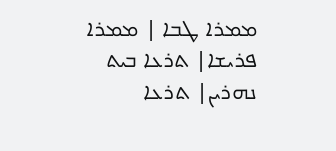ܡܡܪܐ ܛܒܐ | ܡܡܪܐ ܦܪܝܫܐ| ܬܪܥܐ ܒܝܬ ܢܗܪܝܢ| ܬܪܥܐ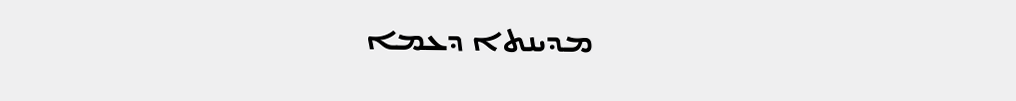ܡܕܝܢܬܐ ܕܥܡܐ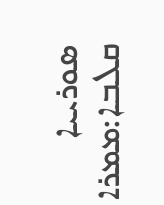ܣܘܪܝܝܐ
ܩܠܒܐ:ܡܡܪܐ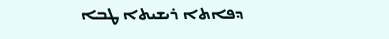ܕܦܐܬܐ ܪܝܫܝܬܐ ܛܒܐ